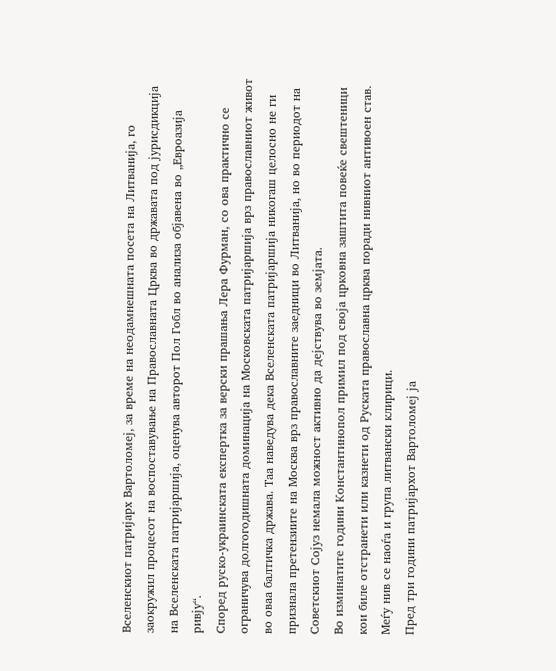Вселенскиот патријарх Вартоломеј, за време на неодамнешната посета на Литванија, го заокружил процесот на воспоставување на Православната Црква во државата под јурисдикција на Вселенската патријаршија, оценува авторот Пол Гобл во анализа објавена во „Евроазија ривју“.
Според руско-украинската експертка за верски прашања Лера Фурман, со ова практично се ограничува долгогодишната доминација на Московската патријаршија врз православниот живот во оваа балтичка држава. Таа наведува дека Вселенската патријаршија никогаш целосно не ги признала претензиите на Москва врз православните заедници во Литванија, но во периодот на Советскиот Сојуз немала можност активно да дејствува во земјата.
Во изминатите години Константинопол примил под своја црковна заштита повеќе свештеници кои биле отстранети или казнети од Руската православна црква поради нивниот антивоен став. Меѓу нив се наоѓа и група литвански клирици.
Пред три години патријархот Вартоломеј ја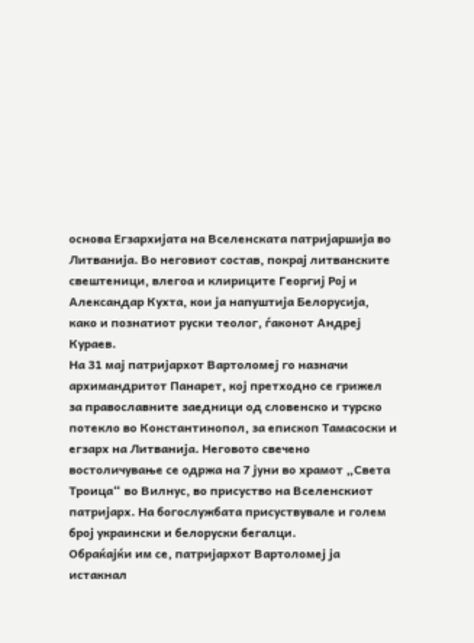основа Егзархијата на Вселенската патријаршија во Литванија. Во неговиот состав, покрај литванските свештеници, влегоа и клириците Георгиј Рој и Александар Кухта, кои ја напуштија Белорусија, како и познатиот руски теолог, ѓаконот Андреј Кураев.
На 31 мај патријархот Вартоломеј го назначи архимандритот Панарет, кој претходно се грижел за православните заедници од словенско и турско потекло во Константинопол, за епископ Тамасоски и егзарх на Литванија. Неговото свечено востоличување се одржа на 7 јуни во храмот „Света Троица“ во Вилнус, во присуство на Вселенскиот патријарх. На богослужбата присуствувале и голем број украински и белоруски бегалци.
Обраќајќи им се, патријархот Вартоломеј ја истакнал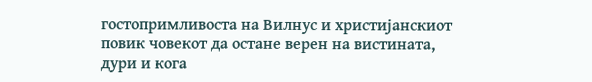гостопримливоста на Вилнус и христијанскиот повик човекот да остане верен на вистината, дури и кога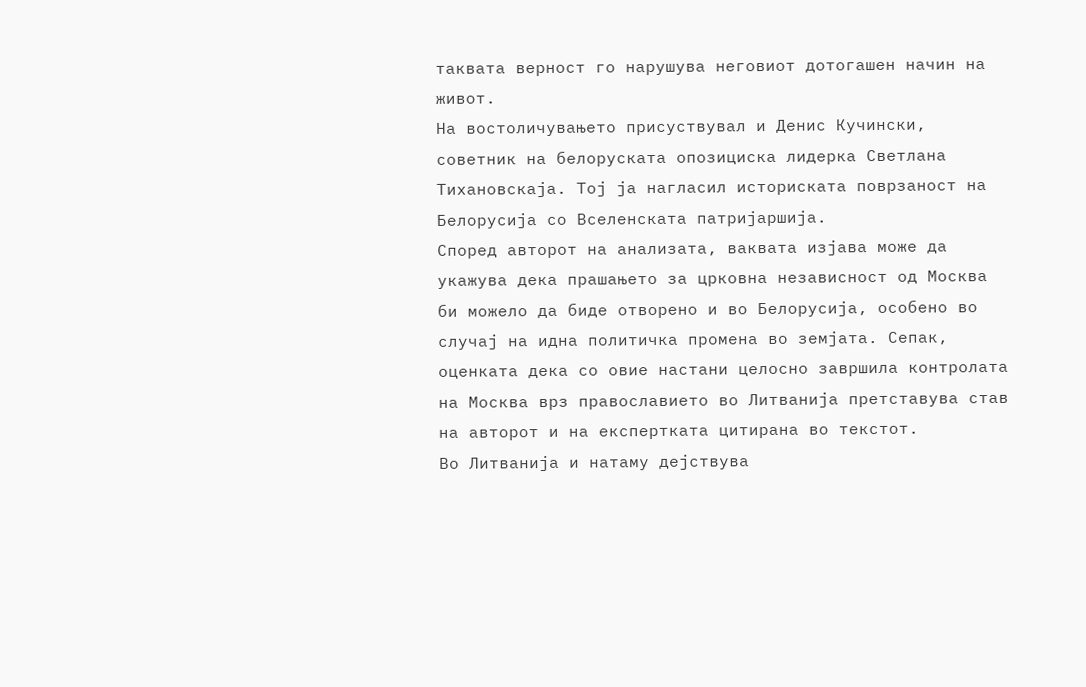таквата верност го нарушува неговиот дотогашен начин на живот.
На востоличувањето присуствувал и Денис Кучински, советник на белоруската опозициска лидерка Светлана Тихановскаја. Тој ја нагласил историската поврзаност на Белорусија со Вселенската патријаршија.
Според авторот на анализата, ваквата изјава може да укажува дека прашањето за црковна независност од Москва би можело да биде отворено и во Белорусија, особено во случај на идна политичка промена во земјата. Сепак, оценката дека со овие настани целосно завршила контролата на Москва врз православието во Литванија претставува став на авторот и на експертката цитирана во текстот.
Во Литванија и натаму дејствува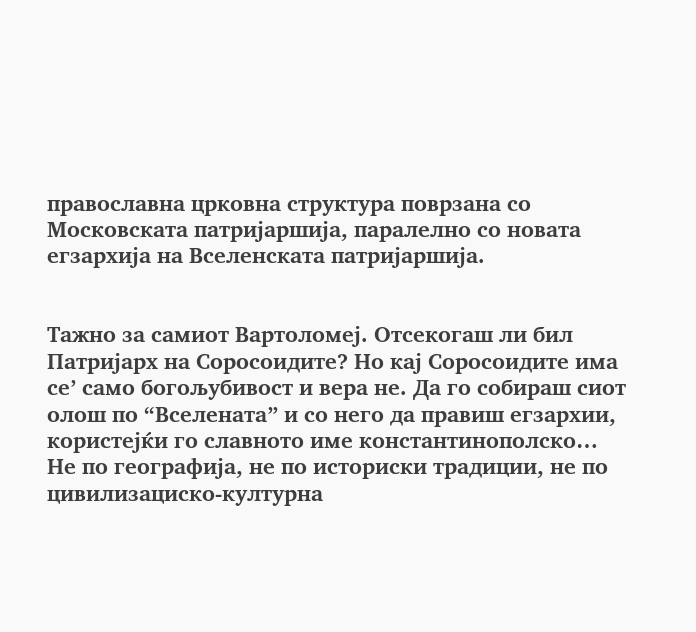православна црковна структура поврзана со Московската патријаршија, паралелно со новата егзархија на Вселенската патријаршија.


Тажно за самиот Вартоломеј. Отсекогаш ли бил Патријарх на Соросоидите? Но кај Соросоидите има се’ само богољубивост и вера не. Да го собираш сиот олош по “Вселената” и со него да правиш егзархии, користејќи го славното име константинополско…
Не по географија, не по историски традиции, не по цивилизациско-културна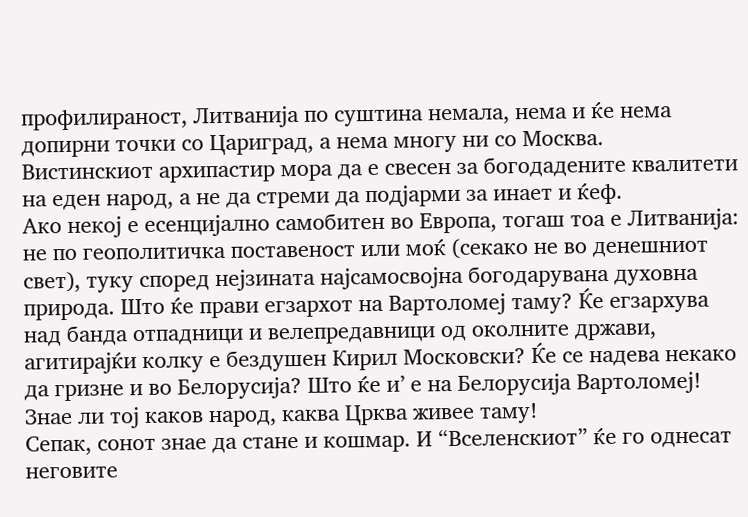профилираност, Литванија по суштина немала, нема и ќе нема допирни точки со Цариград, а нема многу ни со Москва.
Вистинскиот архипастир мора да е свесен за богодадените квалитети на еден народ, а не да стреми да подјарми за инает и ќеф.
Ако некој е есенцијално самобитен во Европа, тогаш тоа е Литванија: не по геополитичка поставеност или моќ (секако не во денешниот свет), туку според нејзината најсамосвојна богодарувана духовна природа. Што ќе прави егзархот на Вартоломеј таму? Ќе егзархува над банда отпадници и велепредавници од околните држави, агитирајќи колку е бездушен Кирил Московски? Ќе се надева некако да гризне и во Белорусија? Што ќе и’ е на Белорусија Вартоломеј! Знае ли тој каков народ, каква Црква живее таму!
Сепак, сонот знае да стане и кошмар. И “Вселенскиот” ќе го однесат неговите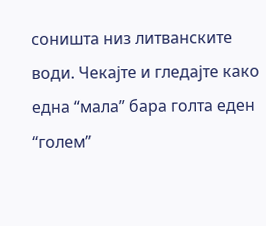соништа низ литванските води. Чекајте и гледајте како една “мала” бара голта еден “голем”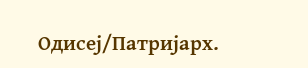Одисеј/Патријарх.